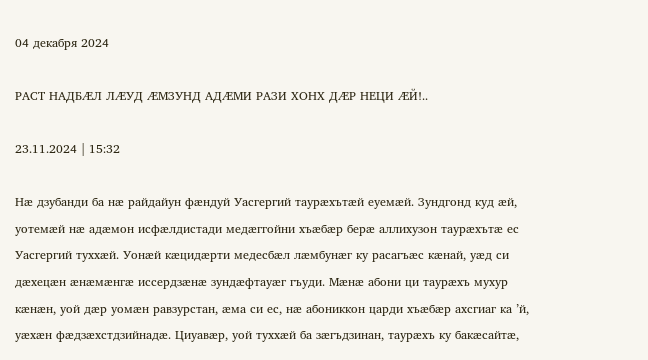04 декабря 2024

РАСТ НАДБÆЛ ЛÆУД ÆМЗУНД АДÆМИ РАЗИ ХОНХ ДÆР НЕЦИ ÆЙ!..

23.11.2024 | 15:32

Нæ дзубанди ба нæ райдайун фæндуй Уасгергий таурæхътæй еуемæй. Зундгонд куд æй, уотемæй нæ адæмон исфæлдистади медæггойни хъæбæр берæ аллихузон таурæхътæ ес Уасгергий туххæй. Уонæй кæцидæрти медесбæл лæмбунæг ку расагъæс кæнай, уæд си дæхецæн æнæмæнгæ иссердзæнæ зундæфтауæг гъуди. Мæнæ абони ци таурæхъ мухур кæнæн, уой дæр уомæн равзурстан, æма си ес, нæ абониккон царди хъæбæр ахсгиаг ка ’й, уæхæн фæдзæхстдзийнадæ. Циуавæр, уой туххæй ба зæгъдзинан, таурæхъ ку бакæсайтæ,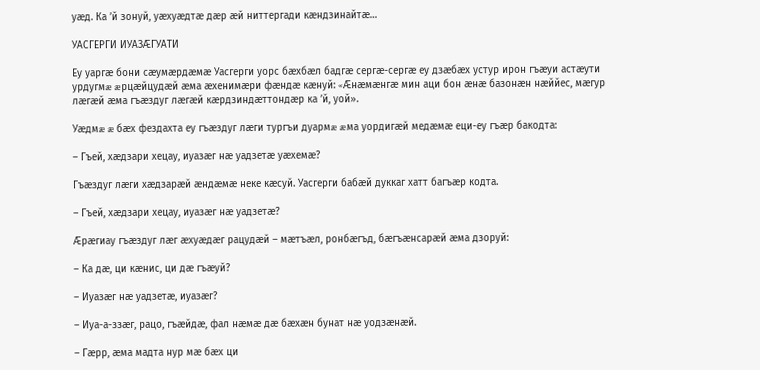уæд. Ка ’й зонуй, уæхуæдтæ дæр æй ниттергади кæндзинайтæ…

УАСГЕРГИ ИУАЗÆГУАТИ

Еу уаргæ бони сæумæрдæмæ Уасгерги уорс бæхбæл бадгæ сергæ-сергæ еу дзæбæх устур ирон гъæуи астæути урдугмæ æрцæйцудæй æма æхенимæри фæндæ кæнуй: «Æнæмæнгæ мин аци бон æнæ базонæн нæййес, мæгур лæгæй æма гъæздуг лæгæй кæрдзиндæттондæр ка ’й, уой».

Уæдмæ æ бæх фездахта еу гъæздуг лæги тургъи дуармæ æма уордигæй медæмæ еци-еу гъæр бакодта:

– Гъей, хæдзари хецау, иуазæг нæ уадзетæ уæхемæ?

Гъæздуг лæги хæдзарæй æндæмæ неке кæсуй. Уасгерги бабæй дуккаг хатт багъæр кодта.

– Гъей, хæдзари хецау, иуазæг нæ уадзетæ?

Æрæгиау гъæздуг лæг æхуæдæг рацудæй – мæтъæл, ронбæгъд, бæгъæнсарæй æма дзоруй:

– Ка дæ, ци кæнис, ци дæ гъæуй?

– Иуазæг нæ уадзетæ, иуазæг?

– Иуа-а-ззæг, рацо, гъæйдæ, фал нæмæ дæ бæхæн бунат нæ уодзæнæй.

– Гæрр, æма мадта нур мæ бæх ци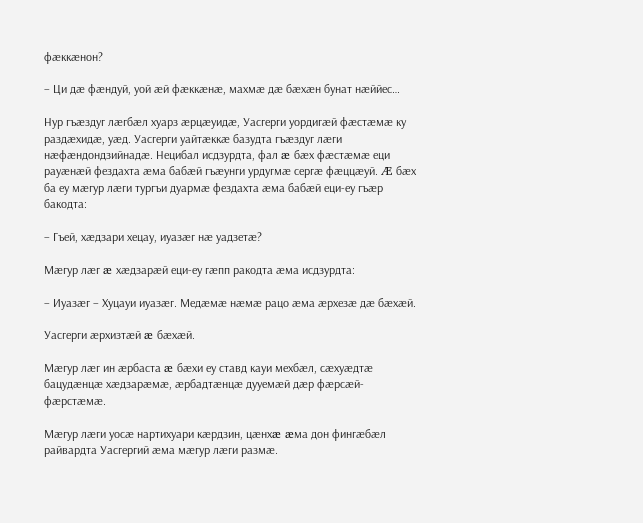фæккæнон?

– Ци дæ фæндуй, уой æй фæккæнæ, махмæ дæ бæхæн бунат нæййес…

Нур гъæздуг лæгбæл хуарз æрцæуидæ, Уасгерги уордигæй фæстæмæ ку раздæхидæ, уæд. Уасгерги уайтæккæ базудта гъæздуг лæги нæфæндондзийнадæ. Нецибал исдзурдта, фал æ бæх фæстæмæ еци рауæнæй фездахта æма бабæй гъæунги урдугмæ сергæ фæццæуй. Æ бæх ба еу мæгур лæги тургъи дуармæ фездахта æма бабæй еци-еу гъæр бакодта:

– Гъей, хæдзари хецау, иуазæг нæ уадзетæ?

Мæгур лæг æ хæдзарæй еци-еу гæпп ракодта æма исдзурдта:

– Иуазæг – Хуцауи иуазæг. Медæмæ нæмæ рацо æма æрхезæ дæ бæхæй.

Уасгерги æрхизтæй æ бæхæй.

Мæгур лæг ин æрбаста æ бæхи еу ставд кауи мехбæл, сæхуæдтæ бацудæнцæ хæдзарæмæ, æрбадтæнцæ дууемæй дæр фæрсæй-фæрстæмæ.

Мæгур лæги уосæ нартихуари кæрдзин, цæнхæ æма дон фингæбæл райвардта Уасгергий æма мæгур лæги размæ.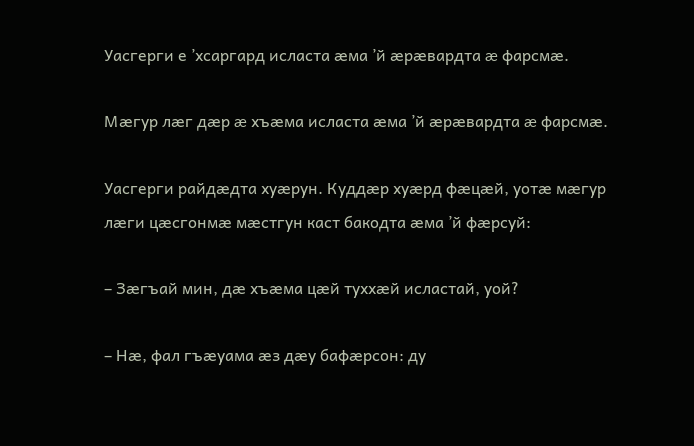Уасгерги е ’хсаргард исласта æма ’й æрæвардта æ фарсмæ.

Мæгур лæг дæр æ хъæма исласта æма ’й æрæвардта æ фарсмæ.

Уасгерги райдæдта хуæрун. Куддæр хуæрд фæцæй, уотæ мæгур лæги цæсгонмæ мæстгун каст бакодта æма ’й фæрсуй:

– Зæгъай мин, дæ хъæма цæй туххæй исластай, уой?

– Нæ, фал гъæуама æз дæу бафæрсон: ду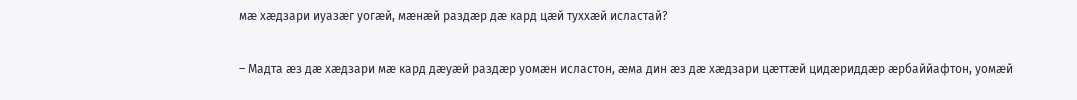мæ хæдзари иуазæг уогæй, мæнæй раздæр дæ кард цæй туххæй исластай?

– Мадта æз дæ хæдзари мæ кард дæуæй раздæр уомæн исластон, æма дин æз дæ хæдзари цæттæй цидæриддæр æрбаййафтон, уомæй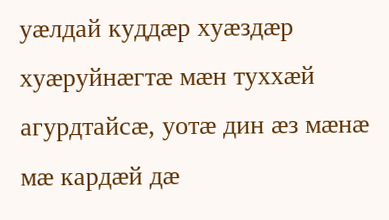уæлдай куддæр хуæздæр хуæруйнæгтæ мæн туххæй агурдтайсæ, уотæ дин æз мæнæ мæ кардæй дæ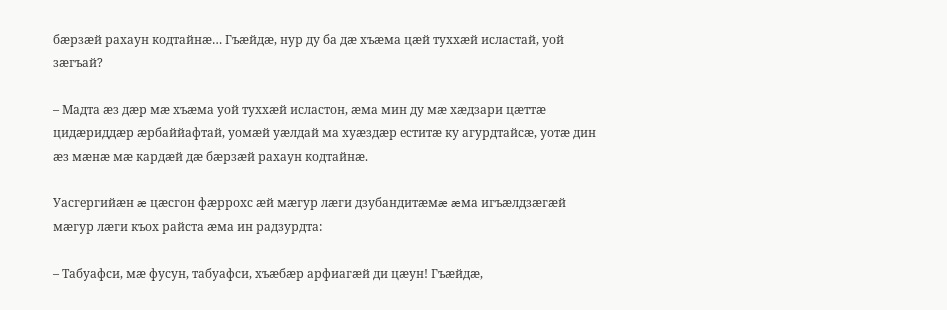бæрзæй рахаун кодтайнæ… Гъæйдæ, нур ду ба дæ хъæма цæй туххæй исластай, уой зæгъай?

– Мадта æз дæр мæ хъæма уой туххæй исластон, æма мин ду мæ хæдзари цæттæ цидæриддæр æрбаййафтай, уомæй уæлдай ма хуæздæр еститæ ку агурдтайсæ, уотæ дин æз мæнæ мæ кардæй дæ бæрзæй рахаун кодтайнæ.

Уасгергийæн æ цæсгон фæррохс æй мæгур лæги дзубандитæмæ æма игъæлдзæгæй мæгур лæги къох райста æма ин радзурдта:

– Табуафси, мæ фусун, табуафси, хъæбæр арфиагæй ди цæун! Гъæйдæ,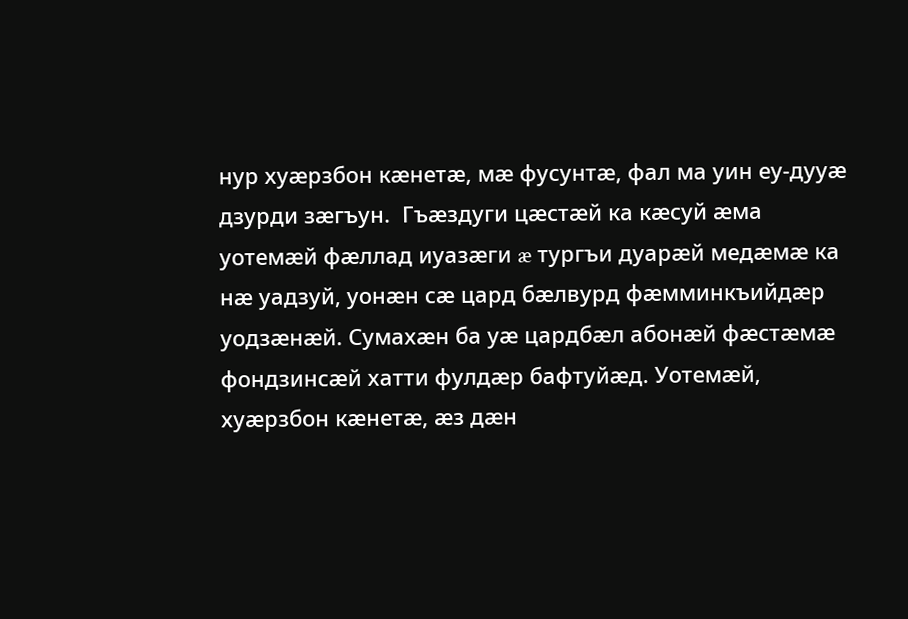нур хуæрзбон кæнетæ, мæ фусунтæ, фал ма уин еу-дууæ дзурди зæгъун.  Гъæздуги цæстæй ка кæсуй æма уотемæй фæллад иуазæги æ тургъи дуарæй медæмæ ка нæ уадзуй, уонæн сæ цард бæлвурд фæмминкъийдæр уодзæнæй. Сумахæн ба уæ цардбæл абонæй фæстæмæ фондзинсæй хатти фулдæр бафтуйæд. Уотемæй, хуæрзбон кæнетæ, æз дæн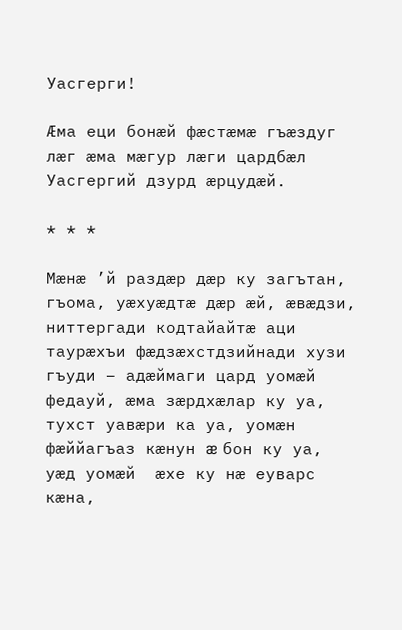Уасгерги!

Æма еци бонæй фæстæмæ гъæздуг лæг æма мæгур лæги цардбæл Уасгергий дзурд æрцудæй.

* * *

Мæнæ ’й раздæр дæр ку загътан, гъома, уæхуæдтæ дæр æй, æвæдзи, ниттергади кодтайайтæ аци таурæхъи фæдзæхстдзийнади хузи гъуди – адæймаги цард уомæй федауй, æма зæрдхæлар ку уа, тухст уавæри ка уа, уомæн фæййагъаз кæнун æ бон ку уа, уæд уомæй  æхе ку нæ еуварс кæна,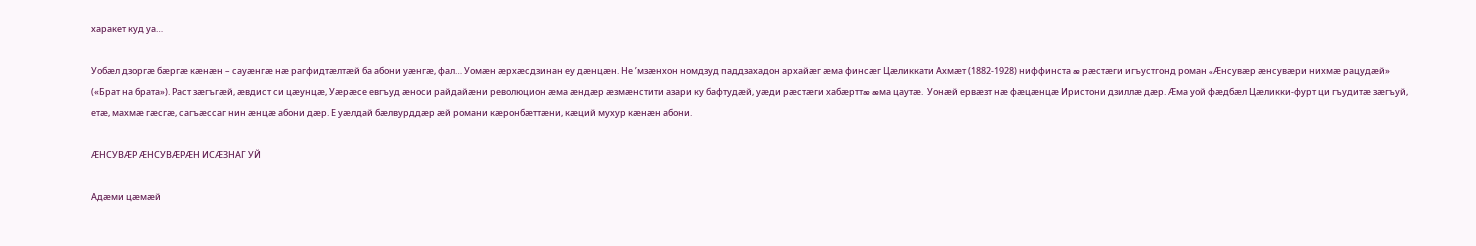харакет куд уа…

Уобæл дзоргæ бæргæ кæнæн – сауæнгæ нæ рагфидтæлтæй ба абони уæнгæ, фал… Уомæн æрхæсдзинан еу дæнцæн. Не ’мзæнхон номдзуд паддзахадон архайæг æма финсæг Цæликкати Ахмæт (1882-1928) ниффинста æ рæстæги игъустгонд роман «Æнсувæр æнсувæри нихмæ рацудæй» («Брат на брата»). Раст зæгъгæй, æвдист си цæунцæ, Уæрæсе евгъуд æноси райдайæни революцион æма æндæр æзмæнстити азари ку бафтудæй, уæди рæстæги хабæрттæ æма цаутæ.  Уонæй ервæзт нæ фæцæнцæ Иристони дзиллæ дæр. Æма уой фæдбæл Цæликки-фурт ци гъудитæ зæгъуй, етæ, махмæ гæсгæ, сагъæссаг нин æнцæ абони дæр. Е уæлдай бæлвурддæр æй романи кæронбæттæни, кæций мухур кæнæн абони.

ÆНСУВÆР ÆНСУВÆРÆН ИСÆЗНАГ УЙ

Адæми цæмæй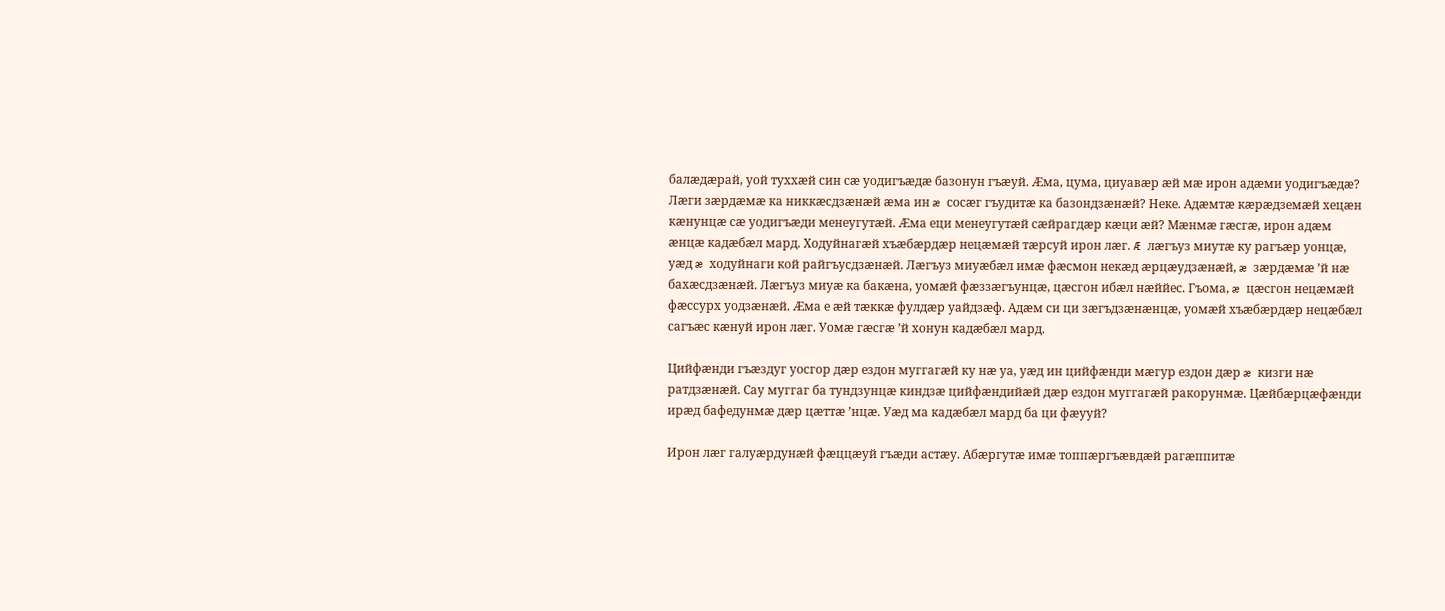балæдæрай, уой туххæй син сæ уодигъæдæ базонун гъæуй. Æма, цума, циуавæр æй мæ ирон адæми уодигъæдæ? Лæги зæрдæмæ ка никкæсдзæнæй æма ин æ сосæг гъудитæ ка базондзæнæй? Неке. Адæмтæ кæрæдземæй хецæн кæнунцæ сæ уодигъæди менеугутæй. Æма еци менеугутæй сæйрагдæр кæци æй? Мæнмæ гæсгæ, ирон адæм æнцæ кадæбæл мард. Ходуйнагæй хъæбæрдæр нецæмæй тæрсуй ирон лæг. Æ лæгъуз миутæ ку рагъæр уонцæ, уæд æ ходуйнаги кой райгъусдзæнæй. Лæгъуз миуæбæл имæ фæсмон некæд æрцæудзæнæй, æ зæрдæмæ ’й нæ бахæсдзæнæй. Лæгъуз миуæ ка бакæна, уомæй фæззæгъунцæ, цæсгон ибæл нæййес. Гъома, æ цæсгон нецæмæй фæссурх уодзæнæй. Æма е æй тæккæ фулдæр уайдзæф. Адæм си ци зæгъдзæнæнцæ, уомæй хъæбæрдæр нецæбæл сагъæс кæнуй ирон лæг. Уомæ гæсгæ ’й хонун кадæбæл мард.

Цийфæнди гъæздуг уосгор дæр ездон муггагæй ку нæ уа, уæд ин цийфæнди мæгур ездон дæр æ кизги нæ ратдзæнæй. Сау муггаг ба тундзунцæ киндзæ цийфæндийæй дæр ездон муггагæй ракорунмæ. Цæйбæрцæфæнди ирæд бафедунмæ дæр цæттæ ’нцæ. Уæд ма кадæбæл мард ба ци фæууй?

Ирон лæг галуæрдунæй фæццæуй гъæди астæу. Абæргутæ имæ топпæргъæвдæй рагæппитæ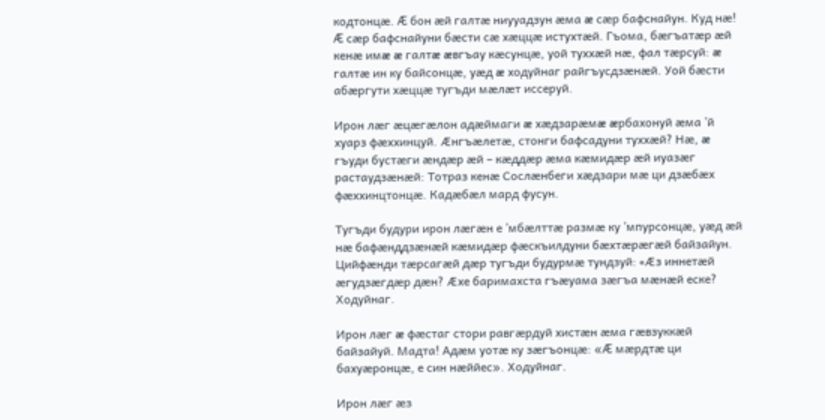кодтонцæ. Æ бон æй галтæ ниууадзун æма æ сæр бафснайун. Куд нæ! Æ сæр бафснайуни бæсти сæ хæццæ истухтæй. Гъома, бæгъатæр æй кенæ имæ æ галтæ æвгъау кæсунцæ, уой туххæй нæ, фал тæрсуй: æ галтæ ин ку байсонцæ, уæд æ ходуйнаг райгъусдзæнæй. Уой бæсти абæргути хæццæ тугъди мæлæт иссеруй.

Ирон лæг æцæгæлон адæймаги æ хæдзарæмæ æрбахонуй æма ’й хуарз фæххинцуй. Æнгъæлетæ, стонги бафсадуни туххæй? Нæ, æ гъуди бустæги æндæр æй – кæддæр æма кæмидæр æй иуазæг растаудзæнæй: Тотраз кенæ Сослæнбеги хæдзари мæ ци дзæбæх фæххинцтонцæ. Кадæбæл мард фусун.

Тугъди будури ирон лæгæн е ’мбæлттæ размæ ку ’мпурсонцæ, уæд æй нæ бафæнддзæнæй кæмидæр фæскъилдуни бæхтæрæгæй байзайун. Цийфæнди тæрсагæй дæр тугъди будурмæ тундзуй: «Æз иннетæй æгудзæгдæр дæн? Æхе баримахста гъæуама зæгъа мæнæй еске? Ходуйнаг.

Ирон лæг æ фæстаг стори равгæрдуй хистæн æма гæвзуккæй байзайуй. Мадта! Адæм уотæ ку зæгъонцæ: «Æ мæрдтæ ци бахуæронцæ, е син нæййес». Ходуйнаг.

Ирон лæг æз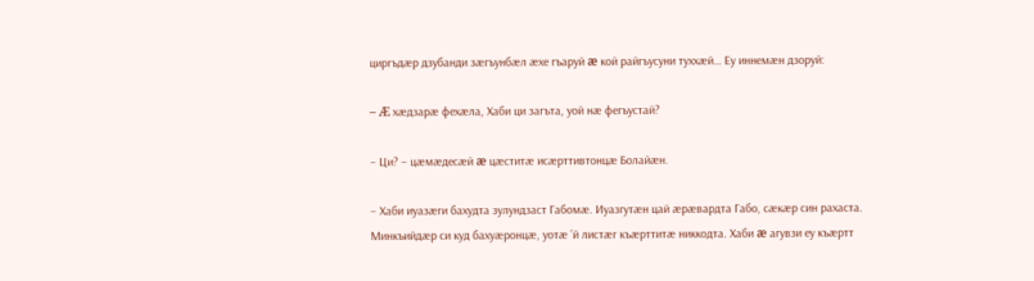циргъдæр дзубанди зæгъунбæл æхе гъаруй æ кой райгъусуни туххæй… Еу иннемæн дзоруй:

– Æ хæдзарæ фехæла, Хаби ци загъта, уой нæ фегъустай?

– Ци? – цæмæдесæй æ цæститæ исæрттивтонцæ Болайæн.

– Хаби иуазæги бахудта зулундзаст Габомæ. Иуазгутæн цай æрæвардта Габо, сæкæр син рахаста. Минкъийдæр си куд бахуæронцæ, уотæ ’й листæг къæрттитæ никкодта. Хаби æ агувзи еу къæртт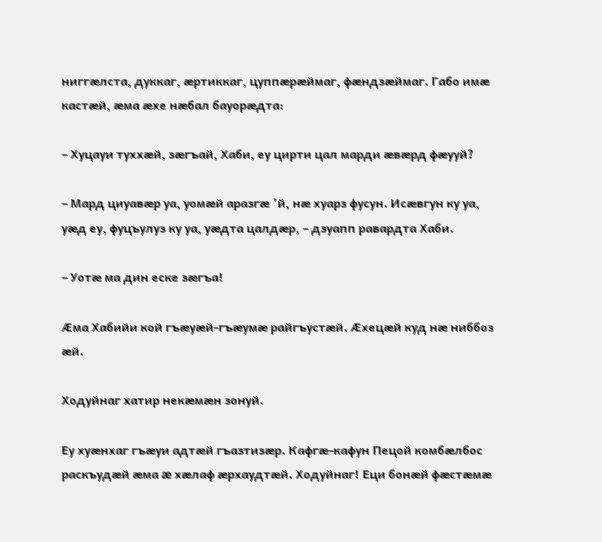ниггæлста, дуккаг, æртиккаг, цуппæрæймаг, фæндзæймаг. Габо имæ кастæй, æма æхе нæбал бауорæдта:

– Хуцауи туххæй, зæгъай, Хаби, еу цирти цал марди æвæрд фæууй?

– Мард циуавæр уа, уомæй аразгæ ’й, нæ хуарз фусун. Исæвгун ку уа, уæд еу, фуцъулуз ку уа, уæдта цалдæр, – дзуапп равардта Хаби.

– Уотæ ма дин еске зæгъа!

Æма Хабийи кой гъæуæй-гъæумæ райгъустæй. Æхецæй куд нæ ниббоз æй.

Ходуйнаг хатир некæмæн зонуй.

Еу хуæнхаг гъæуи адтæй гъазтизæр. Кафгæ-кафун Пецой комбæлбос раскъудæй æма æ хæлаф æрхаудтæй. Ходуйнаг! Еци бонæй фæстæмæ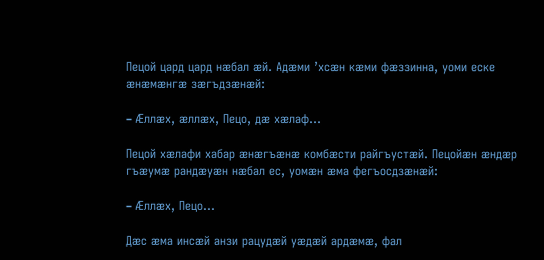Пецой цард цард нæбал æй. Адæми ’хсæн кæми фæззинна, уоми еске æнæмæнгæ зæгъдзæнæй:

– Æллæх, æллæх, Пецо, дæ хæлаф…

Пецой хæлафи хабар æнæгъæнæ комбæсти райгъустæй. Пецойæн æндæр гъæумæ рандæуæн нæбал ес, уомæн æма фегъосдзæнæй:

– Æллæх, Пецо…

Дæс æма инсæй анзи рацудæй уæдæй ардæмæ, фал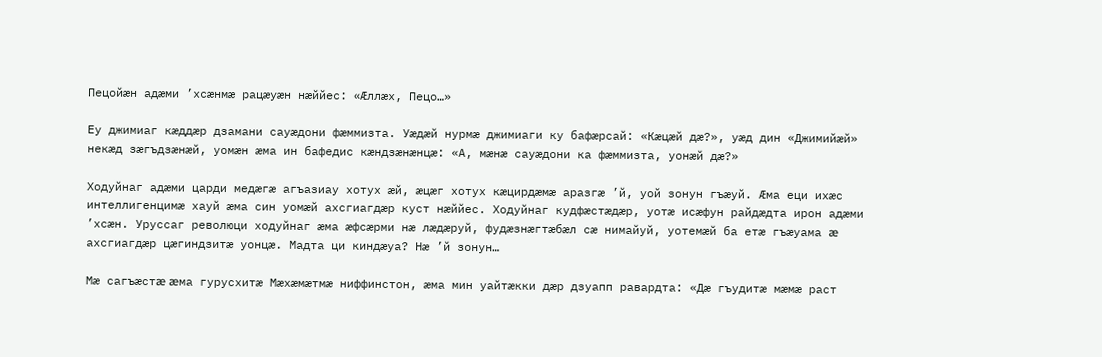Пецойæн адæми ’хсæнмæ рацæуæн нæййес: «Æллæх, Пецо…»

Еу джимиаг кæддæр дзамани сауæдони фæммизта. Уæдæй нурмæ джимиаги ку бафæрсай: «Кæцæй дæ?», уæд дин «Джимийæй» некæд зæгъдзæнæй, уомæн æма ин бафедис кæндзæнæнцæ: «А, мæнæ сауæдони ка фæммизта, уонæй дæ?»

Ходуйнаг адæми царди медæгæ агъазиау хотух æй, æцæг хотух кæцирдæмæ аразгæ ’й, уой зонун гъæуй. Æма еци ихæс интеллигенцимæ хауй æма син уомæй ахсгиагдæр куст нæййес. Ходуйнаг кудфæстæдæр, уотæ исæфун райдæдта ирон адæми ’хсæн. Уруссаг революци ходуйнаг æма æфсæрми нæ лæдæруй, фудæзнæгтæбæл сæ нимайуй, уотемæй ба етæ гъæуама æ ахсгиагдæр цæгиндзитæ уонцæ. Мадта ци киндæуа? Нæ ’й зонун…

Мæ сагъæстæ æма гурусхитæ Мæхæмæтмæ ниффинстон, æма мин уайтæкки дæр дзуапп равардта: «Дæ гъудитæ мæмæ раст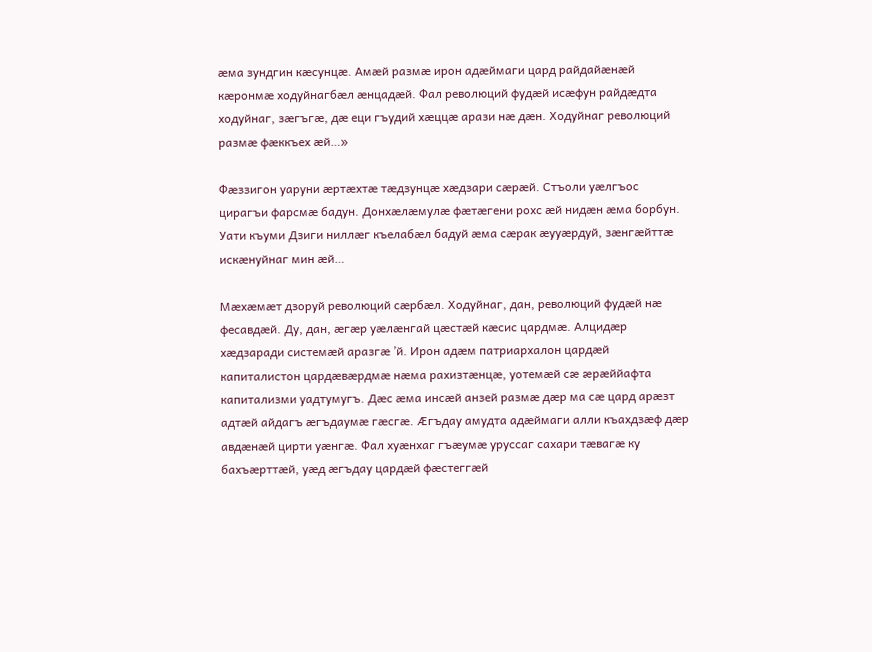æма зундгин кæсунцæ. Амæй размæ ирон адæймаги цард райдайæнæй кæронмæ ходуйнагбæл æнцадæй. Фал революций фудæй исæфун райдæдта ходуйнаг, зæгъгæ, дæ еци гъудий хæццæ арази нæ дæн. Ходуйнаг революций размæ фæккъех æй…»

Фæззигон уаруни æртæхтæ тæдзунцæ хæдзари сæрæй. Стъоли уæлгъос цирагъи фарсмæ бадун. Донхæлæмулæ фæтæгени рохс æй нидæн æма борбун. Уати къуми Дзиги ниллæг къелабæл бадуй æма сæрак æууæрдуй, зæнгæйттæ искæнуйнаг мин æй…

Мæхæмæт дзоруй революций сæрбæл. Ходуйнаг, дан, революций фудæй нæ фесавдæй. Ду, дан, æгæр уæлæнгай цæстæй кæсис цардмæ. Алцидæр хæдзаради системæй аразгæ ’й. Ирон адæм патриархалон цардæй капиталистон цардæвæрдмæ нæма рахизтæнцæ, уотемæй сæ æрæййафта капитализми уадтумугъ. Дæс æма инсæй анзей размæ дæр ма сæ цард арæзт адтæй айдагъ æгъдаумæ гæсгæ. Æгъдау амудта адæймаги алли къахдзæф дæр авдæнæй цирти уæнгæ. Фал хуæнхаг гъæумæ уруссаг сахари тæвагæ ку бахъæрттæй, уæд æгъдау цардæй фæстеггæй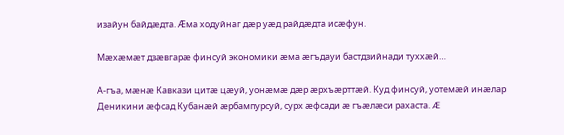изайун байдæдта. Æма ходуйнаг дæр уæд райдæдта исæфун.

Мæхæмæт дзæвгарæ финсуй экономики æма æгъдауи бастдзийнади туххæй…

А-гъа, мæнæ Кавкази цитæ цæуй, уонæмæ дæр æрхъæрттæй. Куд финсуй, уотемæй инæлар Деникини æфсад Кубанæй æрбампурсуй, сурх æфсади æ гъæлæси рахаста. Æ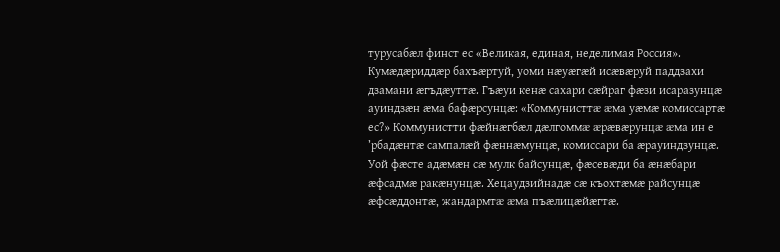турусабæл финст ес «Великая, единая, неделимая Россия». Кумæдæриддæр бахъæртуй, уоми нæуæгæй исæвæруй паддзахи дзамани æгъдæуттæ. Гъæуи кенæ сахари сæйраг фæзи исаразунцæ ауиндзæн æма бафæрсунцæ: «Коммунисттæ æма уæмæ комиссартæ ес?» Коммунистти фæйнæгбæл дæлгоммæ æрæвæрунцæ æма ин е ’рбадæнтæ сампалæй фæннæмунцæ, комиссари ба æрауиндзунцæ. Уой фæсте адæмæн сæ мулк байсунцæ, фæсевæди ба æнæбари æфсадмæ ракæнунцæ. Хецаудзийнадæ сæ къохтæмæ райсунцæ æфсæддонтæ, жандармтæ æма пъæлицæйæгтæ.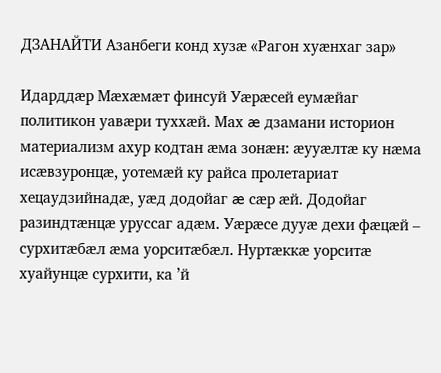ДЗАНАЙТИ Азанбеги конд хузæ «Рагон хуæнхаг зар»

Идарддæр Мæхæмæт финсуй Уæрæсей еумæйаг политикон уавæри туххæй. Мах æ дзамани историон материализм ахур кодтан æма зонæн: æууæлтæ ку нæма исæвзуронцæ, уотемæй ку райса пролетариат хецаудзийнадæ, уæд додойаг æ сæр æй. Додойаг разиндтæнцæ уруссаг адæм. Уæрæсе дууæ дехи фæцæй – сурхитæбæл æма уорситæбæл. Нуртæккæ уорситæ хуайунцæ сурхити, ка ’й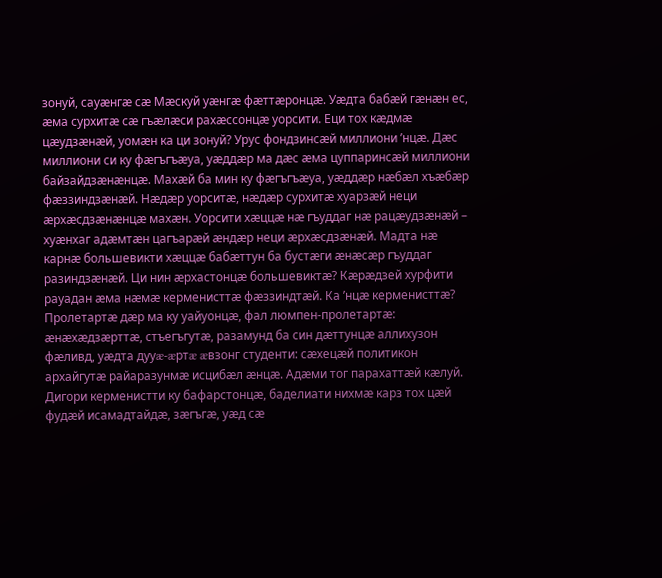зонуй, сауæнгæ сæ Мæскуй уæнгæ фæттæронцæ. Уæдта бабæй гæнæн ес, æма сурхитæ сæ гъæлæси рахæссонцæ уорсити. Еци тох кæдмæ цæудзæнæй, уомæн ка ци зонуй? Урус фондзинсæй миллиони ’нцæ. Дæс миллиони си ку фæгъгъæуа, уæддæр ма дæс æма цуппаринсæй миллиони байзайдзæнæнцæ. Махæй ба мин ку фæгъгъæуа, уæддæр нæбæл хъæбæр фæззиндзæнæй. Нæдæр уорситæ, нæдæр сурхитæ хуарзæй неци æрхæсдзæнæнцæ махæн. Уорсити хæццæ нæ гъуддаг нæ рацæудзæнæй – хуæнхаг адæмтæн цагъарæй æндæр неци æрхæсдзæнæй. Мадта нæ карнæ большевикти хæццæ бабæттун ба бустæги æнæсæр гъуддаг разиндзæнæй. Ци нин æрхастонцæ большевиктæ? Кæрæдзей хурфити рауадан æма нæмæ керменисттæ фæззиндтæй. Ка ’нцæ керменисттæ? Пролетартæ дæр ма ку уайуонцæ, фал люмпен-пролетартæ: æнæхæдзæрттæ, стъегъгутæ, разамунд ба син дæттунцæ аллихузон фæливд, уæдта дууæ-æртæ æвзонг студенти: сæхецæй политикон архайгутæ райаразунмæ исцибæл æнцæ. Адæми тог парахаттæй кæлуй. Дигори керменистти ку бафарстонцæ, баделиати нихмæ карз тох цæй фудæй исамадтайдæ, зæгъгæ, уæд сæ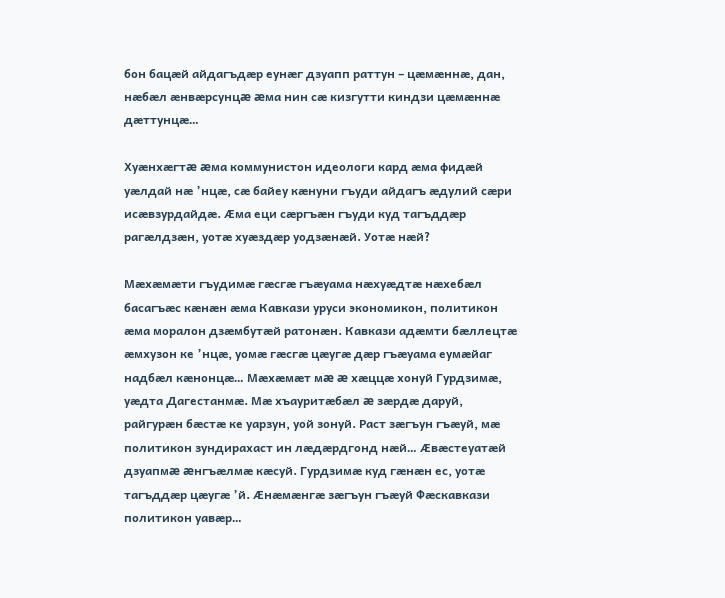бон бацæй айдагъдæр еунæг дзуапп раттун – цæмæннæ, дан, нæбæл æнвæрсунцæ æма нин сæ кизгутти киндзи цæмæннæ дæттунцæ…

Хуæнхæгтæ æма коммунистон идеологи кард æма фидæй уæлдай нæ ’нцæ, сæ байеу кæнуни гъуди айдагъ æдулий сæри исæвзурдайдæ. Æма еци сæргъæн гъуди куд тагъддæр рагæлдзæн, уотæ хуæздæр уодзæнæй. Уотæ нæй?

Мæхæмæти гъудимæ гæсгæ гъæуама нæхуæдтæ нæхебæл басагъæс кæнæн æма Кавкази уруси экономикон, политикон æма моралон дзæмбутæй ратонæн. Кавкази адæмти бæллецтæ æмхузон ке ’нцæ, уомæ гæсгæ цæугæ дæр гъæуама еумæйаг надбæл кæнонцæ… Мæхæмæт мæ æ хæццæ хонуй Гурдзимæ, уæдта Дагестанмæ. Мæ хъауритæбæл æ зæрдæ даруй, райгурæн бæстæ ке уарзун, уой зонуй. Раст зæгъун гъæуй, мæ политикон зундирахаст ин лæдæрдгонд нæй… Æвæстеуатæй дзуапмæ æнгъæлмæ кæсуй. Гурдзимæ куд гæнæн ес, уотæ тагъддæр цæугæ ’й. Æнæмæнгæ зæгъун гъæуй Фæскавкази политикон уавæр…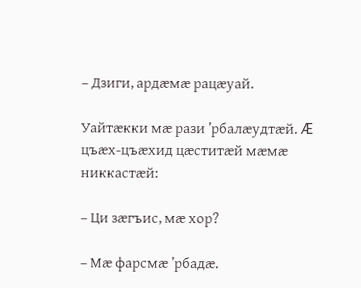– Дзиги, ардæмæ рацæуай.

Уайтæкки мæ рази ’рбалæудтæй. Æ цъæх-цъæхид цæститæй мæмæ никкастæй:

– Ци зæгъис, мæ хор?

– Мæ фарсмæ ’рбадæ.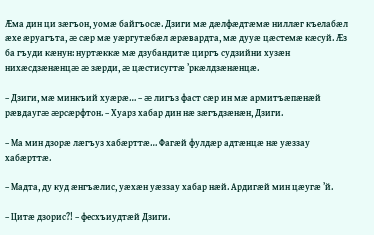Æма дин ци зæгъон, уомæ байгъосæ. Дзиги мæ дæлфæдтæмæ ниллæг къелабæл æхе æруагъта, æ сæр мæ уæргутæбæл æрæвардта, мæ дууæ цæстемæ кæсуй. Æз ба гъуди кæнун: нуртæккæ мæ дзубандитæ циргъ судзийни хузæн нихæсдзæнæнцæ æ зæрди, æ цæстисугтæ ’ркæлдзæнæнцæ.

– Дзиги, мæ минкъий хуæрæ… – æ лигъз фаст сæр ин мæ армитъæпæнæй рæвдаугæ æрсæрфтон. – Хуарз хабар дин нæ зæгъдзæнæн, Дзиги.

– Ма мин дзорæ лæгъуз хабæрттæ… Фагæй фулдæр адтæнцæ нæ уæззау хабæрттæ.

– Мадта, ду куд æнгъæлис, уæхæн уæззау хабар нæй. Ардигæй мин цæугæ ’й.

– Цитæ дзорис?! – фесхъиудтæй Дзиги.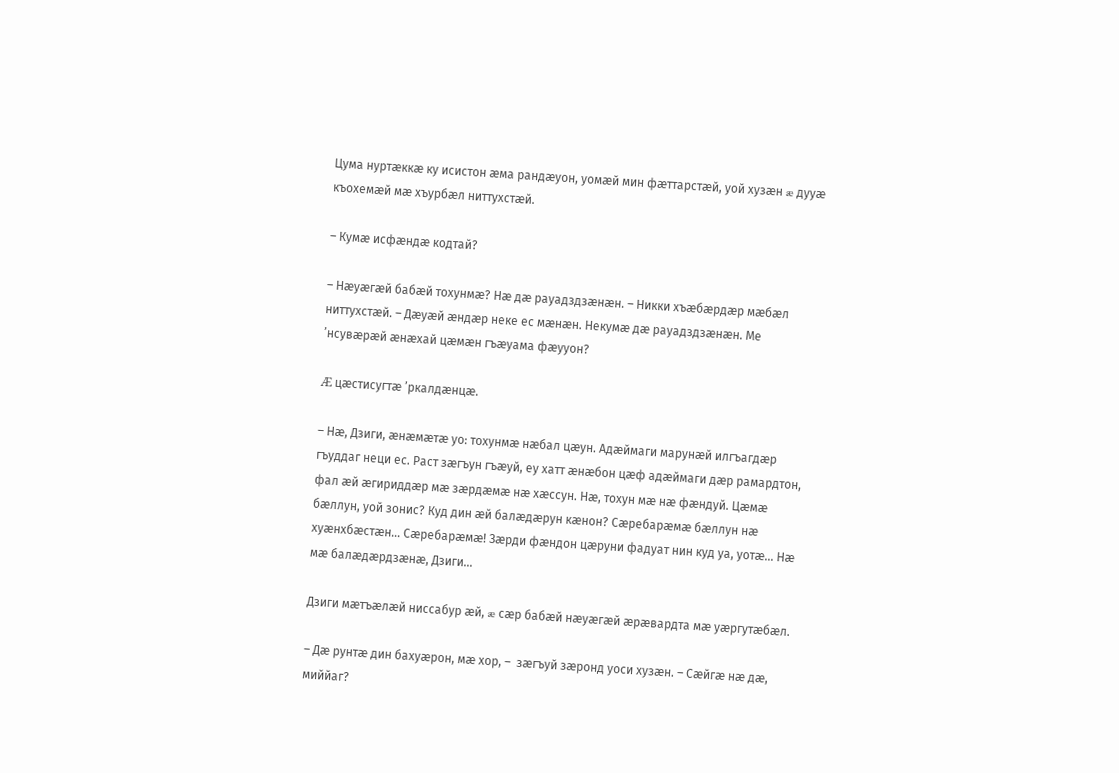Цума нуртæккæ ку исистон æма рандæуон, уомæй мин фæттарстæй, уой хузæн æ дууæ къохемæй мæ хъурбæл ниттухстæй.

– Кумæ исфæндæ кодтай?

– Нæуæгæй бабæй тохунмæ? Нæ дæ рауадздзæнæн. – Никки хъæбæрдæр мæбæл ниттухстæй. – Дæуæй æндæр неке ес мæнæн. Некумæ дæ рауадздзæнæн. Ме ’нсувæрæй æнæхай цæмæн гъæуама фæууон?

Æ цæстисугтæ ’ркалдæнцæ.

– Нæ, Дзиги, æнæмæтæ уо: тохунмæ нæбал цæун. Адæймаги марунæй илгъагдæр гъуддаг неци ес. Раст зæгъун гъæуй, еу хатт æнæбон цæф адæймаги дæр рамардтон, фал æй æгириддæр мæ зæрдæмæ нæ хæссун. Нæ, тохун мæ нæ фæндуй. Цæмæ бæллун, уой зонис? Куд дин æй балæдæрун кæнон? Сæребарæмæ бæллун нæ хуæнхбæстæн… Сæребарæмæ! Зæрди фæндон цæруни фадуат нин куд уа, уотæ… Нæ мæ балæдæрдзæнæ, Дзиги…

Дзиги мæтъæлæй ниссабур æй, æ сæр бабæй нæуæгæй æрæвардта мæ уæргутæбæл.

– Дæ рунтæ дин бахуæрон, мæ хор, –  зæгъуй зæронд уоси хузæн. – Сæйгæ нæ дæ, миййаг?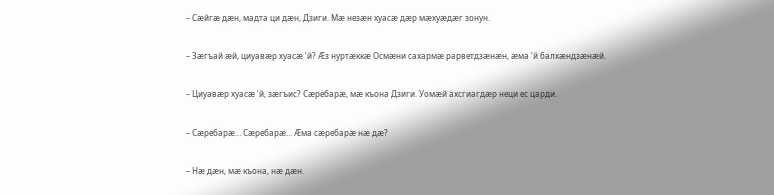– Сæйгæ дæн, мадта ци дæн, Дзиги. Мæ незæн хуасæ дæр мæхуæдæг зонун.

– Зæгъай æй, циуавæр хуасæ ’й? Æз нуртæккæ Осмæни сахармæ рарветдзæнæн, æма ’й балхæндзæнæй.

– Циуавæр хуасæ ’й, зæгъис? Сæребарæ, мæ къона Дзиги. Уомæй ахсгиагдæр неци ес царди.

– Сæребарæ… Сæребарæ… Æма сæребарæ нæ дæ?

– Нæ дæн, мæ къона, нæ дæн.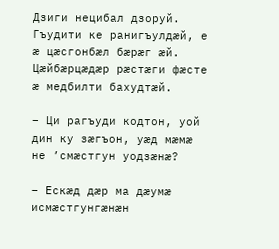Дзиги нецибал дзоруй. Гъудити ке ранигъулдæй, е æ цæсгонбæл бæрæг æй. Цæйбæрцæдæр рæстæги фæсте æ медбилти бахудтæй.

– Ци рагъуди кодтон, уой дин ку зæгъон, уæд мæмæ не ’смæстгун уодзæнæ?

– Ескæд дæр ма дæумæ исмæстгунгæнæн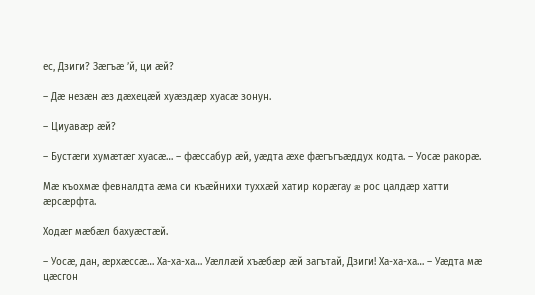ес, Дзиги? Зæгъæ ’й, ци æй?

– Дæ незæн æз дæхецæй хуæздæр хуасæ зонун.

– Циуавæр æй?

– Бустæги хумæтæг хуасæ… – фæссабур æй, уæдта æхе фæгъгъæддух кодта. – Уосæ ракорæ.

Мæ къохмæ февналдта æма си къæйнихи туххæй хатир корæгау æ рос цалдæр хатти æрсæрфта.

Ходæг мæбæл бахуæстæй.

– Уосæ, дан, æрхæссæ… Ха-ха-ха… Уæллæй хъæбæр æй загътай, Дзиги! Ха-ха-ха… – Уæдта мæ цæсгон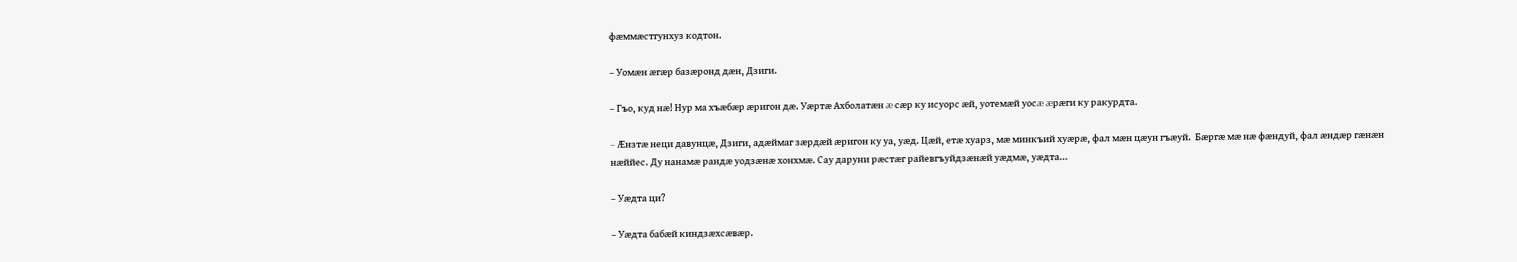фæммæстгунхуз кодтон.

– Уомæн æгæр базæронд дæн, Дзиги.

– Гъо, куд нæ! Нур ма хъæбæр æригон дæ. Уæртæ Ахболатæн æ сæр ку исуорс æй, уотемæй уосæ æрæги ку ракурдта.

– Æнзтæ неци давунцæ, Дзиги, адæймаг зæрдæй æригон ку уа, уæд. Цæй, етæ хуарз, мæ минкъий хуæрæ, фал мæн цæун гъæуй.  Бæргæ мæ нæ фæндуй, фал æндæр гæнæн нæййес. Ду нанамæ рандæ уодзæнæ хонхмæ. Сау даруни рæстæг райевгъуйдзæнæй уæдмæ, уæдта…

– Уæдта ци?

– Уæдта бабæй киндзæхсæвæр.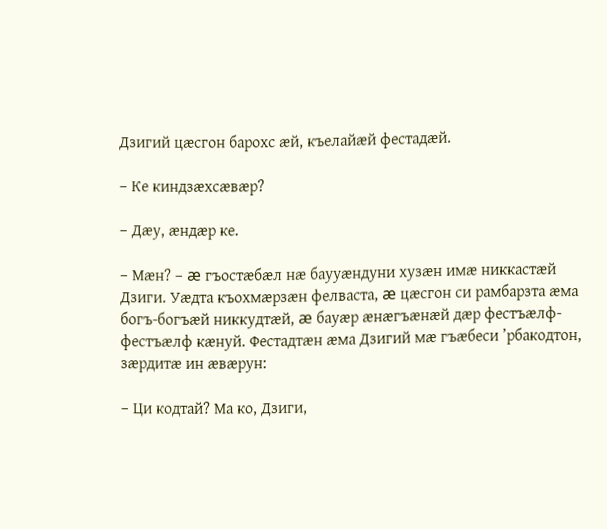Дзигий цæсгон барохс æй, къелайæй фестадæй.

– Ке киндзæхсæвæр?

– Дæу, æндæр ке.

– Мæн? – æ гъостæбæл нæ баууæндуни хузæн имæ никкастæй Дзиги. Уæдта къохмæрзæн фелваста, æ цæсгон си рамбарзта æма богъ-богъæй никкудтæй, æ бауæр æнæгъæнæй дæр фестъæлф-фестъæлф кæнуй. Фестадтæн æма Дзигий мæ гъæбеси ’рбакодтон, зæрдитæ ин æвæрун:

– Ци кодтай? Ма ко, Дзиги,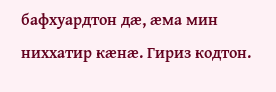бафхуардтон дæ, æма мин ниххатир кæнæ. Гириз кодтон.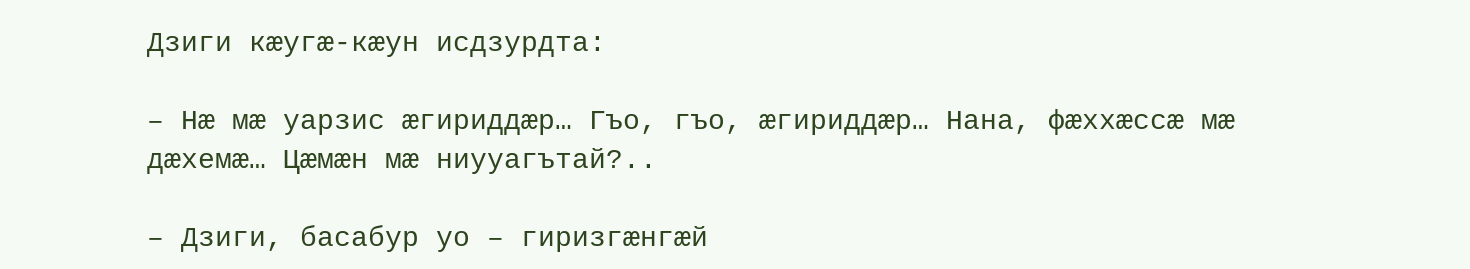Дзиги кæугæ-кæун исдзурдта:

– Нæ мæ уарзис æгириддæр… Гъо, гъо, æгириддæр… Нана, фæххæссæ мæ дæхемæ… Цæмæн мæ ниууагътай?..

– Дзиги, басабур уо – гиризгæнгæй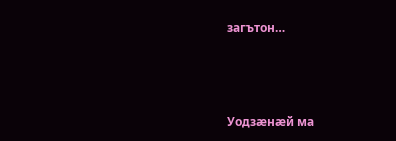загътон…



Уодзæнæй ма